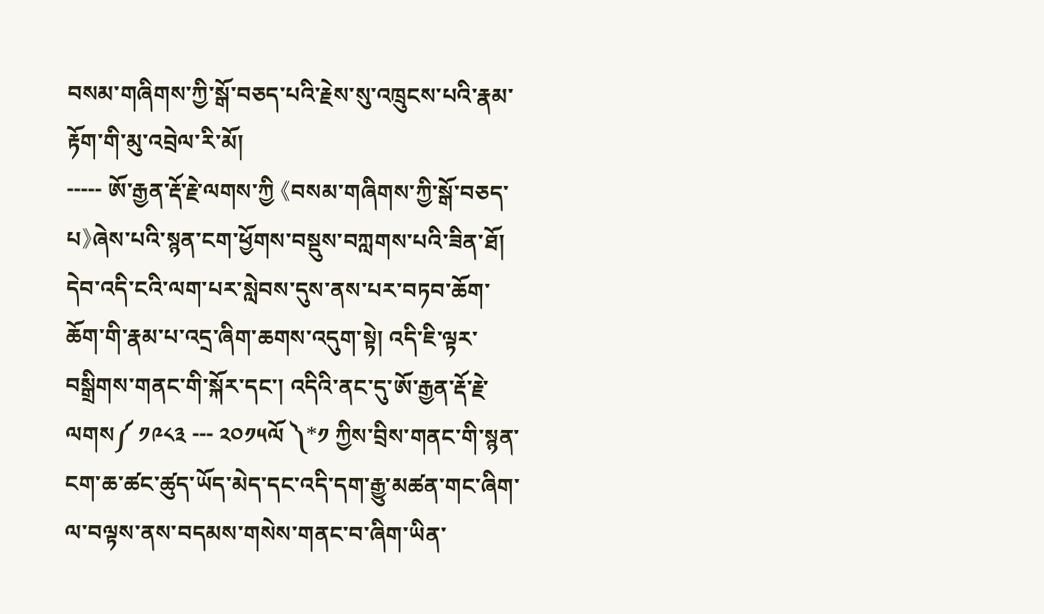བསམ་གཞིགས་ཀྱི་སྒོ་བཅད་པའི་རྗེས་སུ་འཁྲུངས་པའི་རྣམ་རྟོག་གི་མུ་འབྲེལ་རི་མོ།
----- ཨོ་རྒྱན་རྡོ་རྗེ་ལགས་ཀྱི 《བསམ་གཞིགས་ཀྱི་སྒོ་བཅད་པ》ཞེས་པའི་སྙན་ངག་ཕྱོགས་བསྡུས་བཀླགས་པའི་ཟིན་ཐོ།
དེབ་འདི་ངའི་ལག་པར་སླེབས་དུས་ནས་པར་བཏབ་ཆོག་ཆོག་གི་རྣམ་པ་འདྲ་ཞིག་ཆགས་འདུག་སྟེ། འདི་ཇི་ལྟར་བསྒྲིགས་གནང་གི་སྐོར་དང་། འདིའི་ནང་དུ་ཨོ་རྒྱན་རྡོ་རྗེ་ལགས༼ ༡༩༨༣ --- ༢༠༡༥ལོ ༽*༡ ཀྱིས་བྲིས་གནང་གི་སྙན་ངག་ཆ་ཚང་ཚུད་ཡོད་མེད་དང་འདི་དག་རྒྱུ་མཚན་གང་ཞིག་ལ་བལྟས་ནས་བདམས་གསེས་གནང་བ་ཞིག་ཡིན་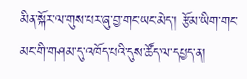མིན་སྐོར་ལ་གུས་པར་ཞུ་བྱ་གང་ཡང་མེད་། རྩོམ་ཡིག་གང་མང་གི་གཤམ་དུ་འཁོད་པའི་དུས་ཚོད་ལ་དཔྱད་ན།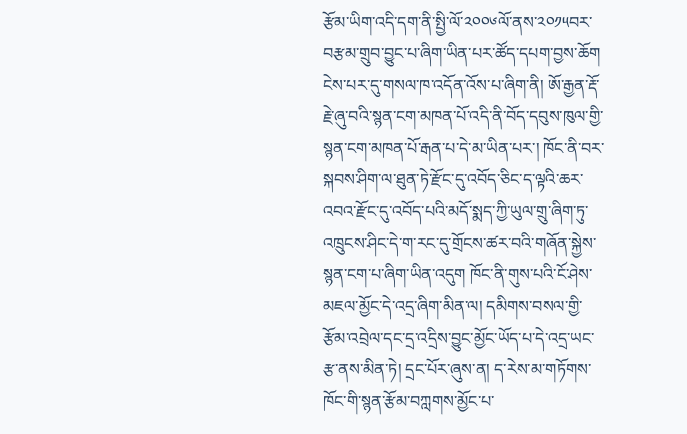རྩོམ་ཡིག་འདི་དག་ནི་སྤྱི་ལོ་༢༠༠༦ལོ་ནས་༢༠༡༥བར་བརྩམ་གྲུབ་བྱུང་པ་ཞིག་ཡིན་པར་ཚོད་དཔག་བྱས་ཆོག
ངེས་པར་དུ་གསལ་ཁ་འདོན་འོས་པ་ཞིག་ནི། ཨོ་རྒྱན་རྡོ་རྗེ་ཞུ་བའི་སྙན་ངག་མཁན་པོ་འདི་ནི་བོད་དབུས་ཁུལ་གྱི་སྙན་ངག་མཁན་པོ་རྒན་པ་དེ་མ་ཡིན་པར་། ཁོང་ནི་བར་སྐབས་ཤིག་ལ་ཐུན་ཏེ་རྫོང་དུ་འབོད་ཅིང་ད་ལྟའི་ཆར་འབའ་རྫོང་དུ་འབོད་པའི་མདོ་སྨད་ཀྱི་ཡུལ་གྲུ་ཞིག་ཏུ་འཁྲུངས་ཤིང་དེ་ག་རང་དུ་གྲོངས་ཚར་བའི་གཞོན་སྐྱེས་སྙན་ངག་པ་ཞིག་ཡིན་འདུག ཁོང་ནི་གུས་པའི་ངོ་ཤེས་མཇལ་མྱོང་དེ་འདྲ་ཞིག་མིན་ལ། དམིགས་བསལ་གྱི་རྩོམ་འབྲེལ་དང་དྲ་འདྲིས་བྱུང་མྱོང་ཡོད་པ་དེ་འདྲ་ཡང་རྩ་ནས་མིན་ཏེ། དྲང་པོར་ཞུས་ན། ད་རེས་མ་གཏོགས་ཁོང་གི་སྙན་རྩོམ་བཀླགས་མྱོང་པ་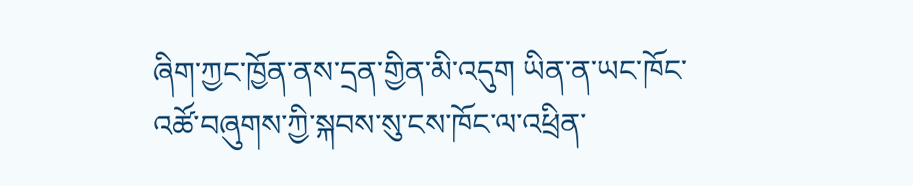ཞིག་ཀྱང་ཁྱོན་ནས་དྲན་གྱིན་མི་འདུག ཡིན་ན་ཡང་ཁོང་འཚོ་བཞུགས་ཀྱི་སྐབས་སུ་ངས་ཁོང་ལ་འཕྲིན་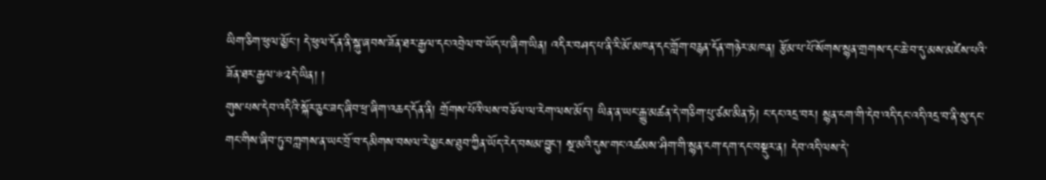ཡིག་ཅིག་ཕུལ་མྱོང་། དེ་ཕུལ་དོན་ནི་སྐུ་ཞབས་ཟོན་ཐར་རྒྱལ་དང་འབྲེལ་བ་ཡོད་པ་ཞིག་ཡིན། འདིར་བཤད་པ་ནི་རི་མོ་མཁན་དང་གློག་བརྙན་དོན་གཉེར་མཁན། རྩོམ་པ་པོ་སོགས་སྙན་གྲགས་དང་ཆེ་བ་དུ་མས་མཛེས་པའི་ཟོན་ཐར་རྒྱལ་*༢དེ་ཡིན། །
གུས་པས་དེབ་འདིའི་སྐོར་ཅུང་ཟད་ཞིབ་ཕྲ་ཞིག་འཆད་དོན་ནི། གྲོགས་པོའི་ལས་བཅོལ་ལ་རེག་ལས་མོད་། ཡིན་ན་ཡང་རྒྱུ་མཚན་དེ་གཅིག་པུ་ཙམ་མིན་ཏེ། ང་དང་འདྲ་བར། སྙན་ངག་གི་དེབ་འདི་དང་འདི་འདྲ་བ་ནི་སུ་དང་གང་གིས་ཞིབ་ཏུ་བཀླགས་ན་ཡང་བྲོ་བ་དམིགས་བསལ་རེ་མྱངས་ཐུབ་ཀྱིན་ཡོད་རེད་བསམ་བྱུང་། སྔ་མའི་དུས་གང་འཚམས་ཤིག་གི་སྙན་ངག་དག་དང་བསྡུར་ན། དེབ་འདི་ལས་དེ་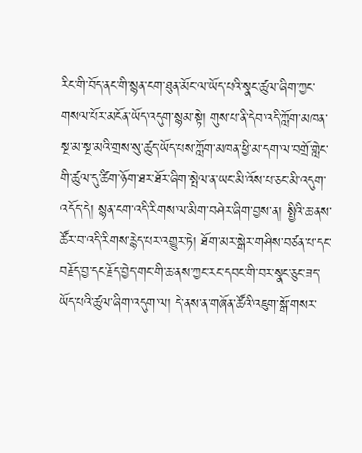རིང་གི་བོད་ནང་གི་སྙན་ངག་ཐུན་མོང་ལ་ཡོད་པའི་སྣང་ཚུལ་ཞིག་ཀྱང་གསལ་པོར་མངོན་ཡོད་འདུག་སྙམ་སྟེ། གུས་པ་ནི་དེབ་འདི་ཀློག་མཁན་སྔ་མ་སྔ་མའི་གྲས་སུ་ཚུད་ཡོད་པས་ཀློག་མཁན་ཕྱི་མ་དག་ལ་བགྲོ་གླེང་གི་ཚུལ་དུ་ཚིག་ཉོག་ཐར་ཐོར་ཞིག་སྤེལ་ན་ཡང་མི་འོས་པ་ཅང་མི་འདུག་འདོད་དེ། སྙན་ངག་འདི་རིགས་ལ་མིག་བཤེར་ཞིག་བྱས་ན། སྤྱིའི་ཆ་ནས་ཚོར་བ་འདི་རིགས་རྙེད་པར་འགྱུར་ཏེ། ཐོག་མར་སྒེར་གཤིས་བཙན་པ་དང་བརྗོད་བྱ་དང་རྗོད་བྱེད་གང་གི་ཆ་ནས་ཀྱང་རང་དབང་གི་བར་སྣང་ཅུང་ཟད་ཡོད་པའི་ཚུལ་ཞིག་འདུག་ལ། དེ་ནས་ན་གཞོན་ཚོའི་འཇུག་སྒོ་གསར་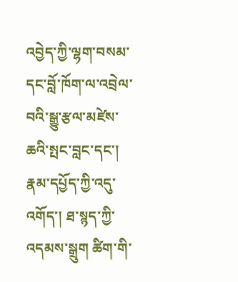འབྱེད་ཀྱི་ལྷག་བསམ་དང་བློ་ཁོག་ལ་འབྲེལ་བའི་སྒྱུ་རྩལ་མཛེས་ཆའི་སྤང་བླང་དང་། རྣམ་དཔྱོད་ཀྱི་འདུ་འགོད་། ཐ་སྙད་ཀྱི་འདམས་སྒྲུག ཚིག་གི་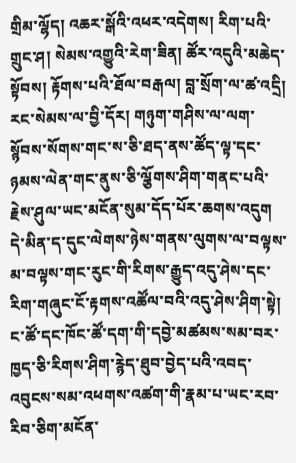གྲིམ་ལྷོད། འཆར་སྒོའི་འཕར་འདེགས། རིག་པའི་གྲུང་ཤ། སེམས་འགྱུའི་རེག་ཟིན། ཚོར་འདུའི་མཆེད་སྟོབས། རྟོགས་པའི་ཐོལ་བརྒལ། བླ་སྲོག་ལ་ཚ་འདྲི། རང་སེམས་ལ་བྱི་དོར། གཉུག་གཤིས་ལ་ལག་སྙོབས་སོགས་གང་ས་ཅི་ཐད་ནས་ཚོད་ལྟ་དང་ཉམས་ལེན་གང་ནུས་ཅི་ལྕོགས་ཤིག་གནང་པའི་རྗེས་ཤུལ་ཡང་མངོན་སུམ་དོད་པོར་ཆགས་འདུག དེ་མིན་ད་དུང་ལེགས་ཉེས་གནས་ལུགས་ལ་བལྟས་མ་བལྟས་གང་རུང་གི་རིགས་རྒྱུད་འདུ་ཤེས་དང་རིག་གཞུང་ངོ་རྟགས་འཚོལ་བའི་འདུ་ཤེས་ཤིག་སྟེ། ང་ཚོ་དང་ཁོང་ཚོ་དག་གི་དབྱེ་མཚམས་སམ་བར་ཁྱད་ཅི་རིགས་ཤིག་རྙེད་ཐུབ་བྱེད་པའི་འབད་འབུངས་སམ་འཕགས་འཚག་གི་རྣམ་པ་ཡང་རབ་རིབ་ཅིག་མངོན་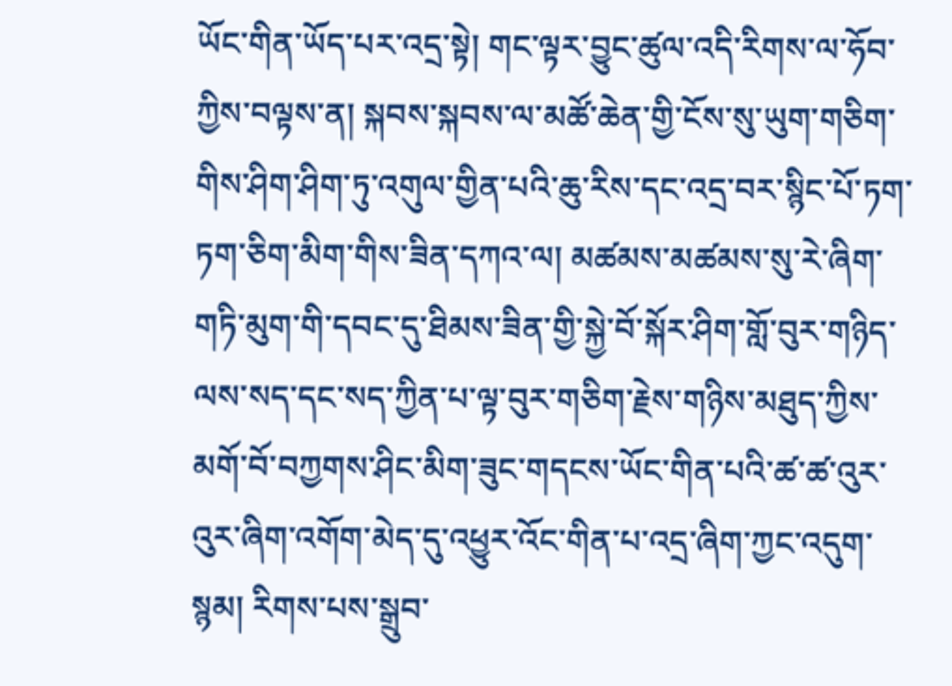ཡོང་གིན་ཡོད་པར་འདྲ་སྟེ། གང་ལྟར་བྱུང་ཚུལ་འདི་རིགས་ལ་ཧོབ་ཀྱིས་བལྟས་ན། སྐབས་སྐབས་ལ་མཚོ་ཆེན་གྱི་ངོས་སུ་ཡུག་གཅིག་གིས་ཤིག་ཤིག་ཏུ་འགུལ་གྱིན་པའི་ཆུ་རིས་དང་འདྲ་བར་སྙིང་པོ་ཏག་ཏག་ཅིག་མིག་གིས་ཟིན་དཀའ་ལ། མཚམས་མཚམས་སུ་རེ་ཞིག་གཏི་མུག་གི་དབང་དུ་ཐིམས་ཟིན་གྱི་སྐྱེ་བོ་སྐོར་ཤིག་གློ་བུར་གཉིད་ལས་སད་དང་སད་ཀྱིན་པ་ལྟ་བུར་གཅིག་རྗེས་གཉིས་མཐུད་ཀྱིས་མགོ་བོ་བཀྱགས་ཤིང་མིག་ཟུང་གདངས་ཡོང་གིན་པའི་ཚ་ཚ་འུར་འུར་ཞིག་འགོག་མེད་དུ་འཕྱུར་འོང་གིན་པ་འདྲ་ཞིག་ཀྱང་འདུག་སྙམ། རིགས་པས་སྒྲུབ་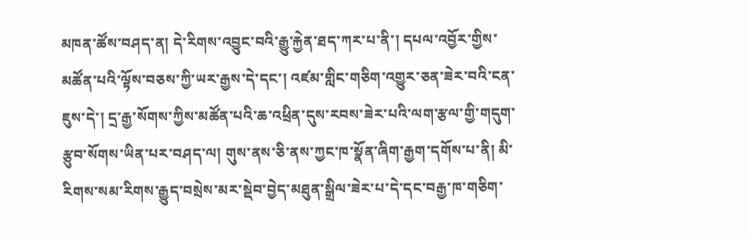མཁན་ཚོས་བཤད་ན། དེ་རིགས་འབྱུང་བའི་རྒྱུ་རྐྱེན་ཐད་ཀར་པ་ནི་། དཔལ་འབྱོར་གྱིས་མཚོན་པའི་ལྟོས་བཅས་ཀྱི་ཡར་རྒྱས་དེ་དང་། འཛམ་གླིང་གཅིག་འགྱུར་ཅན་ཟེར་བའི་ངན་ཇུས་དེ་། དྲ་རྒྱ་སོགས་ཀྱིས་མཚོན་པའི་ཆ་འཕྲིན་དུས་རབས་ཟེར་པའི་ལག་རྩལ་གྱི་གདུག་རྩུབ་སོགས་ཡིན་པར་བཤད་ལ། གུས་ནས་ཅི་ནས་ཀྱང་ཁ་སྣོན་ཞིག་རྒྱག་དགོས་པ་ནི། མི་རིགས་སམ་རིགས་རྒྱུད་བསྲེས་མར་སྡེབ་བྱེད་མཐུན་སྒྲིལ་ཟེར་པ་དེ་དང་བརྒྱ་ཁ་གཅིག་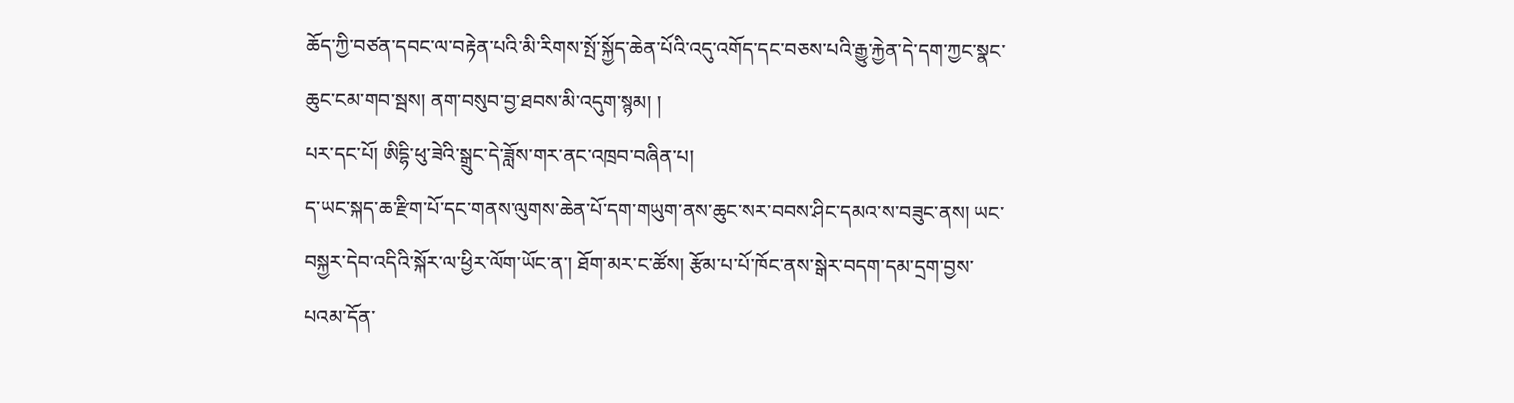ཆོད་ཀྱི་བཙན་དབང་ལ་བརྟེན་པའི་མི་རིགས་སྤོ་སྐྱོད་ཆེན་པོའི་འདུ་འགོད་དང་བཅས་པའི་རྒྱུ་རྐྱེན་དེ་དག་ཀྱང་སྣང་ཆུང་ངམ་གབ་སྦས། ནག་བསུབ་བྱ་ཐབས་མི་འདུག་སྙམ། །
པར་དང་པོ། ཨིདྷི་ཕུ་ཟེའི་སྒྲུང་དེ་ཟློས་གར་ནང་འཁྲབ་བཞིན་པ།
ད་ཡང་སྐད་ཆ་རྫིག་པོ་དང་གནས་ལུགས་ཆེན་པོ་དག་གཡུག་ནས་ཆུང་སར་བབས་ཤིང་དམའ་ས་བཟུང་ནས། ཡང་བསྐྱར་དེབ་འདིའི་སྐོར་ལ་ཕྱིར་ལོག་ཡོང་ན་། ཐོག་མར་ང་ཚོས། རྩོམ་པ་པོ་ཁོང་ནས་སྒེར་བདག་དམ་དྲག་བྱས་པའམ་དོན་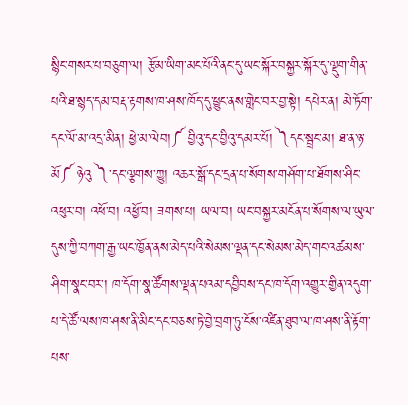སྙིང་གསར་པ་བཅུག་ལ། རྩོམ་ཡིག་མང་པོའི་ནང་དུ་ཡང་སྐོར་བསྐྱར་སྐོར་དུ་ལྡུག་གིན་པའི་ཐ་སྙད་དམ་བརྡ་རྟགས་ཁ་ཤས་ཁོད་དུ་ཕྱུང་ནས་གླེང་བར་བྱ་སྟེ། དཔེར་ན། མེ་ཏོག་དང་ལོ་མ་འདྲ་མིན། ཕྱེ་མ་ལེབ།༼ བྱིའུ་དང་བྱིའུ་དམར་པོ། ༽དང་སྦྲང་མ། ཐ་ན་ཉ་མོ༼ ཉེའུ ༽་དང་ལྕགས་ཀྱུ། འཆར་སྒོ་དང་དྲན་པ་སོགས་གཤོག་པ་ཐོགས་ཤིང་འཕུར་བ། འཕོ་བ། འཕྱོ་བ། ཟགས་པ། ཡལ་བ། ཡང་བསྐྱར་མངོན་པ་སོགས་ལ་ཡུལ་དུས་ཀྱི་བཀག་རྒྱ་ཡང་ཁྱོན་ནས་མེད་པའི་སེམས་ལྡན་དང་སེམས་མེད་གང་འཚམས་ཤིག་སྣང་བར་། ཁ་དོག་སྣ་ཚོགས་ལྡན་པའམ་དབྱིབས་དང་ཁ་དོག་འགྱུར་གྱིན་འདུག་པ་དེ་ཚོ་ལས་ཁ་ཤས་ནི་མིང་དང་བཅས་ཏེ་བྱེ་བྲག་ཏུ་ངོས་འཛིན་ཐུབ་ལ་ཁ་ཤས་ནི་རྟོག་པས་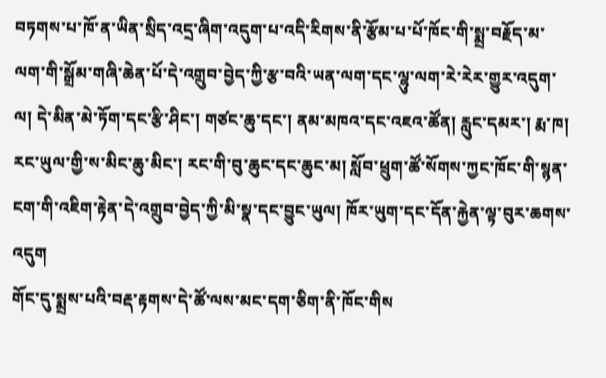བཏགས་པ་ཁོ་ན་ཡིན་སྲིད་འདྲ་ཞིག་འདུག་པ་འདི་རིགས་ནི་རྩོམ་པ་པོ་ཁོང་གི་སྨྲ་བརྗོད་མ་ལག་གི་སྒྲོམ་གཞི་ཆེན་པོ་དེ་འགྲུབ་བྱེད་ཀྱི་རྩ་བའི་ཡན་ལག་དང་ལྷུ་ལག་རེ་རེར་གྱུར་འདུག་ལ། དེ་མིན་མེ་ཏོག་དང་རྩི་ཤིང་། གཙང་ཆུ་དང་། ནམ་མཁའ་དང་འཇའ་ཚོན། རླུང་དམར་། རྨ་ཁ། རང་ཡུལ་གྱི་ས་མིང་ཆུ་མིང་། རང་གི་བུ་ཆུང་དང་ཆུང་མ། སློབ་ཕྲུག་ཚོ་སོགས་ཀྱང་ཁོང་གི་སྙན་ངག་གི་འཇིག་རྟེན་དེ་འགྲུབ་བྱེད་ཀྱི་མི་སྣ་དང་བྱུང་ཡུལ། ཁོར་ཡུག་དང་དོན་རྐྱེན་ལྟ་བུར་ཆགས་འདུག
གོང་དུ་སྨྲས་པའི་བརྡ་རྟགས་དེ་ཚོ་ལས་མང་དག་ཅིག་ནི་ཁོང་གིས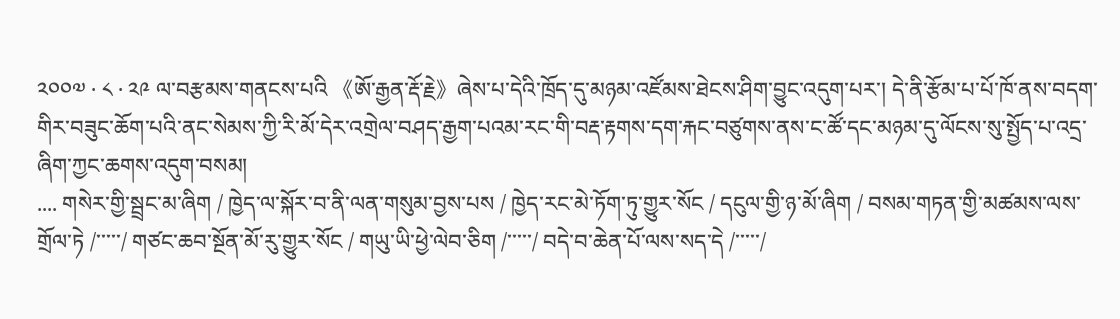༢༠༠༧ · ༨ · ༢༩ ལ་བརྩམས་གནངས་པའི 《ཨོ་རྒྱན་རྡོ་རྗེ》ཞེས་པ་དེའི་ཁྲོད་དུ་མཉམ་འཛོམས་ཐེངས་ཤིག་བྱུང་འདུག་པར་། དེ་ནི་རྩོམ་པ་པོ་ཁོ་ནས་བདག་གིར་བཟུང་ཆོག་པའི་ནང་སེམས་ཀྱི་རི་མོ་དེར་འགྲེལ་བཤད་རྒྱག་པའམ་རང་གི་བརྡ་རྟགས་དག་རྐང་བཙུགས་ནས་ང་ཚོ་དང་མཉམ་དུ་ལོངས་སུ་སྤྱོད་པ་འདྲ་ཞིག་ཀྱང་ཆགས་འདུག་བསམ།
.... གསེར་གྱི་སྦྲང་མ་ཞིག / ཁྱེད་ལ་སྐོར་བ་ནི་ལན་གསུམ་བྱས་པས / ཁྱེད་རང་མེ་ཏོག་ཏུ་གྱུར་སོང / དངུལ་གྱི་ཉ་མོ་ཞིག / བསམ་གཏན་གྱི་མཚམས་ལས་གྲོལ་ཏེ /་་་་་/ གཙང་ཆབ་སྔོན་མོ་རུ་གྱུར་སོང / གཡུ་ཡི་ཕྱེ་ལེབ་ཅིག /་་་་་/ བདེ་བ་ཆེན་པོ་ལས་སད་དེ /་་་་་/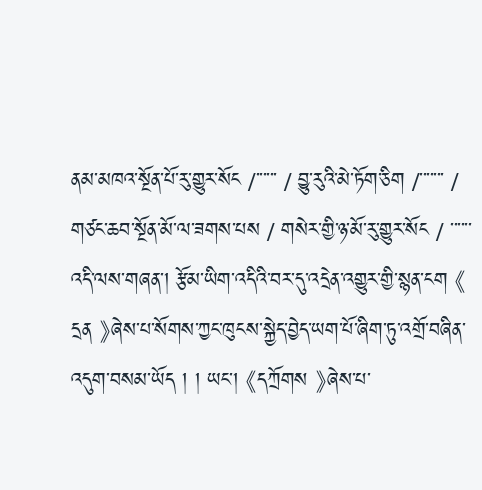ནམ་མཁའ་སྔོན་པོ་རུ་གྱུར་སོང /་་་་་་ / བྱུ་རུའི་མེ་ཏོག་ཅིག /་་་་་་་ / གཙང་ཆབ་སྔོན་མོ་ལ་ཟགས་པས / གསེར་གྱི་ཉ་མོ་རུ་གྱུར་སོང / ་་་་་་
འདི་ལས་གཞན་། རྩོམ་ཡིག་འདིའི་བར་དུ་འདྲེན་འགྱུར་གྱི་སྙན་ངག 《 དྲན 》ཞེས་པ་སོགས་ཀྱང་ཁུངས་སྐྱེད་བྱེད་ཡག་པོ་ཞིག་ཏུ་འགྲོ་བཞིན་འདུག་བསམ་ཡོད ། ། ཡང་། 《དཀྲོགས 》ཞེས་པ་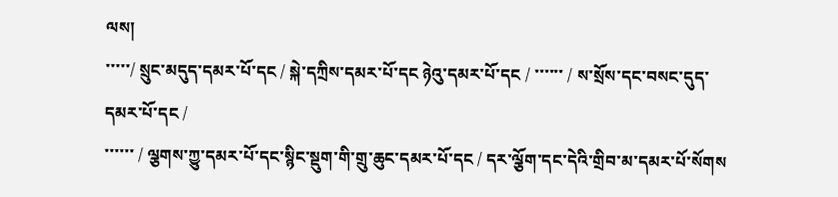ལས།
་་་་་/ སྲུང་མདུད་དམར་པོ་དང / སྐེ་དཀྲིས་དམར་པོ་དང ཉེའུ་དམར་པོ་དང / ་་་་་་ / ས་སྲོས་དང་བསང་དུད་དམར་པོ་དང /
་་་་་་ / ལྕགས་ཀྱུ་དམར་པོ་དང་སྙིང་སྡུག་གི་གྲུ་ཆུང་དམར་པོ་དང / དར་ལྕོག་དང་དེའི་གྲིབ་མ་དམར་པོ་སོགས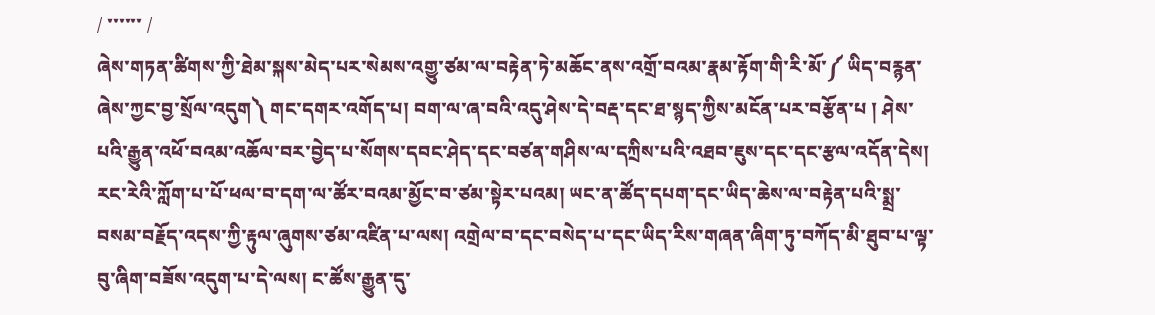/ ་་་་་་ /
ཞེས་གཏན་ཚིགས་ཀྱི་ཐེམ་སྐས་མེད་པར་སེམས་འགྱུ་ཙམ་ལ་བརྟེན་ཏེ་མཆོང་ནས་འགྲོ་བའམ་རྣམ་རྟོག་གི་རི་མོ་༼ ཡིད་བརྙན་ཞེས་ཀྱང་བྱ་སྲོལ་འདུག༽ གང་དགར་འགོད་པ། བག་ལ་ཞ་བའི་འདུ་ཤེས་དེ་བརྡ་དང་ཐ་སྙད་ཀྱིས་མངོན་པར་བརྩོན་པ ། ཤེས་པའི་རྒྱུན་འཕོ་བའམ་འཆོལ་བར་བྱེད་པ་སོགས་དབང་ཤེད་དང་བཙན་གཤིས་ལ་དཀྲིས་པའི་འཐབ་ཇུས་དང་དང་རྩལ་འདོན་དེས། རང་རེའི་ཀློག་པ་པོ་ཕལ་བ་དག་ལ་ཚོར་བའམ་མྱོང་བ་ཙམ་སྟེར་པའམ། ཡང་ན་ཚོད་དཔག་དང་ཡིད་ཆེས་ལ་བརྟེན་པའི་སྨྲ་བསམ་བརྗོད་འདས་ཀྱི་རྟུལ་ཞུགས་ཙམ་འཛིན་པ་ལས། འགྲེལ་བ་དང་བསེད་པ་དང་ཡིད་རིས་གཞན་ཞིག་ཏུ་བཀོད་མི་ཐུབ་པ་ལྟ་བུ་ཞིག་བཟོས་འདུག་པ་དེ་ལས། ང་ཚོས་རྒྱུན་དུ་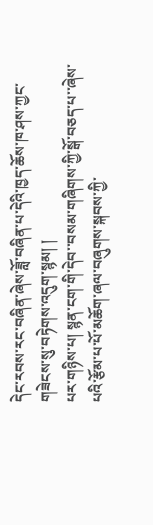དེང་རབས་རང་བཞིན་ཞེས་ཟློ་བཞིན་པ་དེའི་ཁྱད་ཆོས་ཁ་ཤས་ཀྱང་གཟེངས་སུ་བཏེགས་འདུག་སྙམ། །
པར་གཉིས་པ། སྙན་ངག་གི་དེབ་་བསམ་གཞིགས་ཀྱི་སྒོ་བཅད་པ་་ཞེས་པའི་རྩོམ་པ་པོ་མཆོག་ཞལ་བཞུགས་སྐབས་ཀྱི་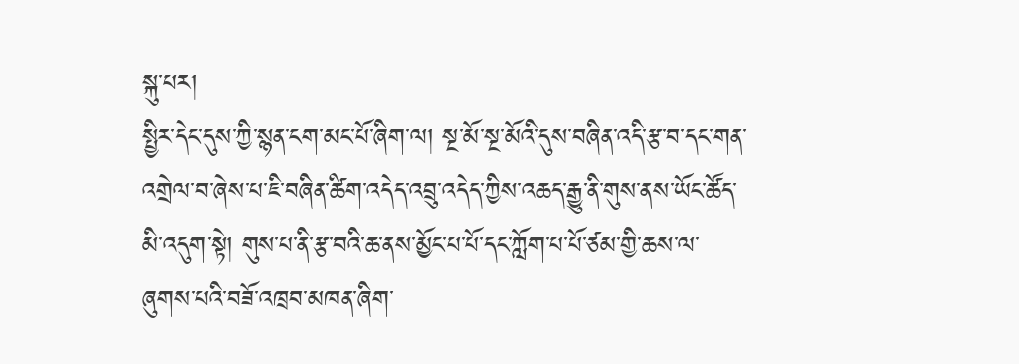སྐུ་པར།
སྤྱིར་དེང་དུས་ཀྱི་སྙན་ངག་མང་པོ་ཞིག་ལ། སྔ་མོ་སྔ་མོའི་དུས་བཞིན་འདི་རྩ་བ་དང་གན་འགྲེལ་བ་ཞེས་པ་ཇི་བཞིན་ཚིག་འདེད་འབྲུ་འདེད་ཀྱིས་འཆད་རྒྱུ་ནི་གུས་ནས་ཡོང་ཚོད་མི་འདུག་སྟེ། གུས་པ་ནི་རྩ་བའི་ཆ་ནས་མྱོང་པ་པོ་དང་ཀློག་པ་པོ་ཙམ་གྱི་ཆས་ལ་ཞུགས་པའི་བཟོ་འཁྲབ་མཁན་ཞིག་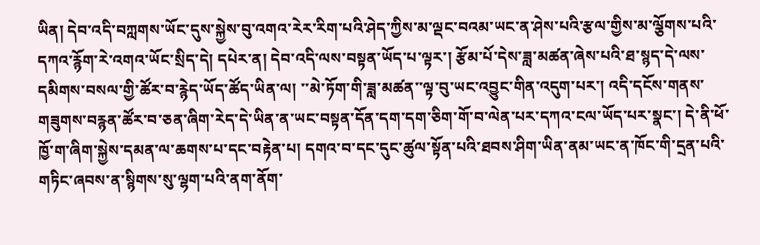ཡིན། དེབ་འདི་བཀླགས་ཡོང་དུས་སྐྱེས་བུ་འགའ་རེར་རིག་པའི་ཤེད་ཀྱིས་མ་ལྡང་བའམ་ཡང་ན་ཤེས་པའི་རྩལ་གྱིས་མ་ལྕོགས་པའི་དཀའ་རྙོག་རེ་འགའ་ཡོང་སྲིད་དེ། དཔེར་ན། དེབ་འདི་ལས་བསྟན་ཡོད་པ་ལྟར་། རྩོམ་པོ་དེས་ཟླ་མཚན་ཞེས་པའི་ཐ་སྙད་དེ་ལས་དམིགས་བསལ་གྱི་ཚོར་བ་རྙེད་ཡོད་ཚོད་ཡིན་ལ། ་་མེ་ཏོག་གི་ཟླ་མཚན་་ལྟ་བུ་ཡང་འབྱུང་གིན་འདུག་པར་། འདི་དངོས་གནས་གཟུགས་བརྙན་ཚོར་བ་ཅན་ཞིག་རེད་དེ་ཡིན་ན་ཡང་བསྟན་དོན་དག་དག་ཅིག་གོ་བ་ལེན་པར་དཀའ་ངལ་ཡོད་པར་སྣང་། དེ་ནི་ཕོ་ཁྱོ་ག་ཞིག་སྐྱེས་དམན་ལ་ཆགས་པ་དང་བརྟེན་པ། དགའ་བ་དང་དུང་ཚུལ་སྟོན་པའི་ཐབས་ཤིག་ཡིན་ནམ་ཡང་ན་ཁོང་གི་དྲན་པའི་གཏིང་ཞབས་ན་སྙིགས་སུ་ལྷག་པའི་ནག་ནོག་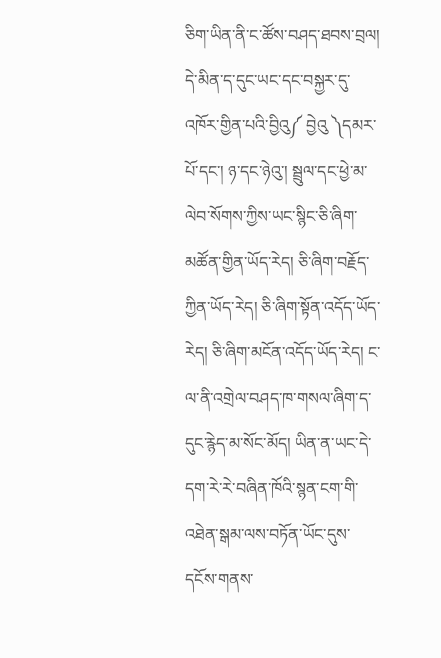ཅིག་ཡིན་ནི་ང་ཚོས་བཤད་ཐབས་བྲལ།
དེ་མིན་ད་དུང་ཡང་དང་བསྐྱར་དུ་འཁོར་གྱིན་པའི་བྱིའུ༼ བྱེའུ ༽དམར་པོ་དང་། ཉ་དང་ཉེའུ་། སྦྲུལ་དང་ཕྱེ་མ་ལེབ་སོགས་ཀྱིས་ཡང་སྙིང་ཅི་ཞིག་མཚོན་གྱིན་ཡོད་རེད། ཅི་ཞིག་བརྗོད་ཀྱིན་ཡོད་རེད། ཅི་ཞིག་སྟོན་འདོད་ཡོད་རེད། ཅི་ཞིག་མངོན་འདོད་ཡོད་རེད། ང་ལ་ནི་འགྲེལ་བཤད་ཁ་གསལ་ཞིག་ད་དུང་རྙེད་མ་སོང་མོད། ཡིན་ན་ཡང་དེ་དག་རེ་རེ་བཞིན་ཁོའི་སྙན་ངག་གི་འཐེན་སྒམ་ལས་བཏོན་ཡོང་དུས་དངོས་གནས་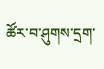ཚོར་བ་ཤུགས་དྲག་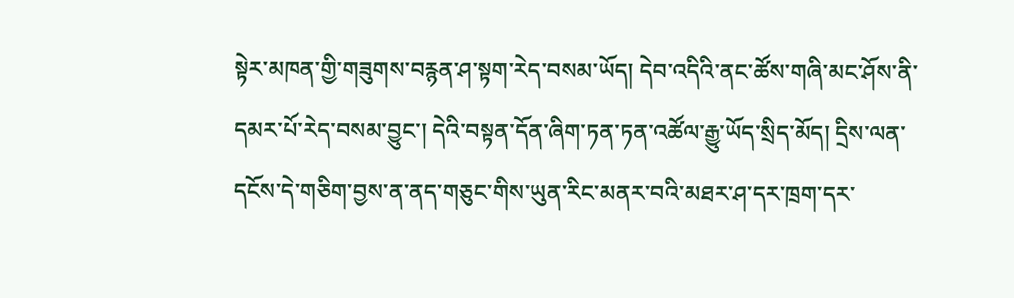སྟེར་མཁན་གྱི་གཟུགས་བརྙན་ཤ་སྟག་རེད་བསམ་ཡོད། དེབ་འདིའི་ནང་ཚོས་གཞི་མང་ཤོས་ནི་དམར་པོ་རེད་བསམ་བྱུང་། དེའི་བསྟན་དོན་ཞིག་ཏན་ཏན་འཚོལ་རྒྱུ་ཡོད་སྲིད་མོད། དྲིས་ལན་དངོས་དེ་གཅིག་བྱས་ན་ནད་གཅུང་གིས་ཡུན་རིང་མནར་བའི་མཐར་ཤ་དར་ཁྲག་དར་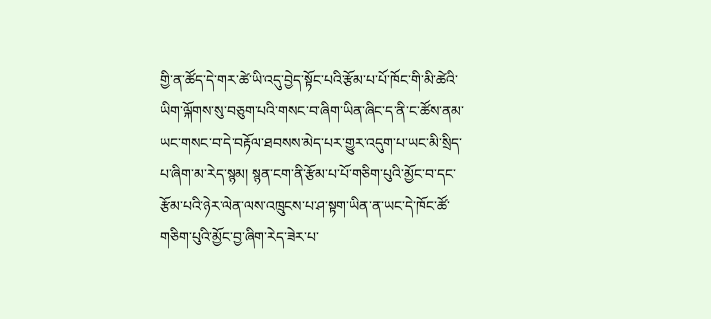གྱི་ན་ཚོད་དེ་གར་ཚེ་ཡི་འདུ་བྱེད་སྟོང་པའི་རྩོམ་པ་པོ་ཁོང་གི་མི་ཚེའི་ཡིག་ལྐོགས་སུ་བཅུག་པའི་གསང་བ་ཞིག་ཡིན་ཞིང་ད་ནི་ང་ཚོས་ནམ་ཡང་གསང་བ་དེ་བརྟོལ་ཐབསས་མེད་པར་གྱུར་འདུག་པ་ཡང་མི་སྲིད་པ་ཞིག་མ་རེད་སྙམ། སྙན་ངག་ནི་རྩོམ་པ་པོ་གཅིག་པུའི་མྱོང་བ་དང་རྩོམ་པའི་ཉེར་ལེན་ལས་འཁྲུངས་པ་ཤ་སྟག་ཡིན་ན་ཡང་དེ་ཁོང་ཚོ་གཅིག་པུའི་མྱོང་བྱ་ཞིག་རེད་ཟེར་པ་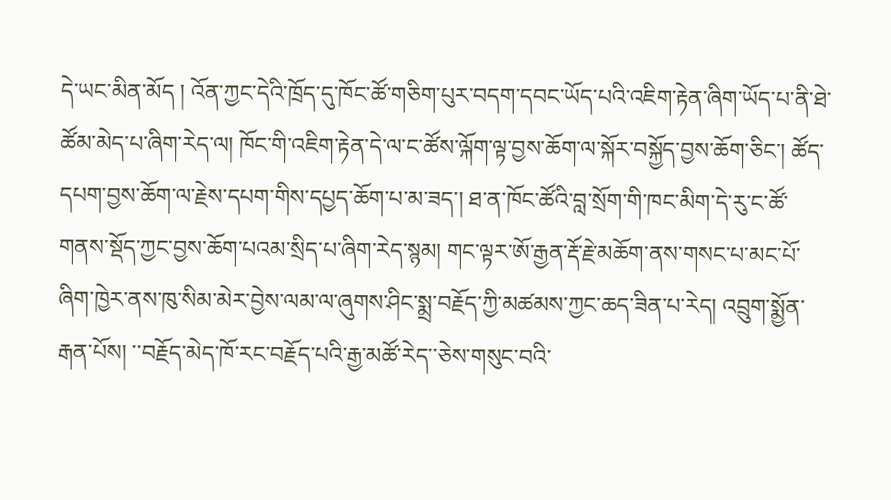དེ་ཡང་མིན་མོད ། འོན་ཀྱང་དེའི་ཁྲོད་དུ་ཁོང་ཚོ་གཅིག་པུར་བདག་དབང་ཡོད་པའི་འཇིག་རྟེན་ཞིག་ཡོད་པ་ནི་ཐེ་ཚོམ་མེད་པ་ཞིག་རེད་ལ། ཁོང་གི་འཇིག་རྟེན་དེ་ལ་ང་ཚོས་ལྐོག་ལྟ་བྱས་ཆོག་ལ་སྐོར་བསྐྱོད་བྱས་ཆོག་ཅིང་། ཚོད་དཔག་བྱས་ཆོག་ལ་རྗེས་དཔག་གིས་དཔྱད་ཆོག་པ་མ་ཟད་། ཐ་ན་ཁོང་ཚོའི་བླ་སྲོག་གི་ཁང་མིག་དེ་རུ་ང་ཚོ་གནས་སྡོད་ཀྱང་བྱས་ཆོག་པའམ་སྲིད་པ་ཞིག་རེད་སྙམ། གང་ལྟར་ཨོ་རྒྱན་རྡོ་རྗེ་མཆོག་ནས་གསང་པ་མང་པོ་ཞིག་ཁྱེར་ནས་ཁུ་སིམ་མེར་བྱེས་ལམ་ལ་ཞུགས་ཤིང་སྨྲ་བརྗོད་ཀྱི་མཚམས་ཀྱང་ཆད་ཟིན་པ་རེད། འབྲུག་སྨྱོན་རྒན་པོས། ་་བརྗོད་མེད་ཁོ་རང་བརྗོད་པའི་རྒྱ་མཚོ་རེད་་ཅེས་གསུང་བའི་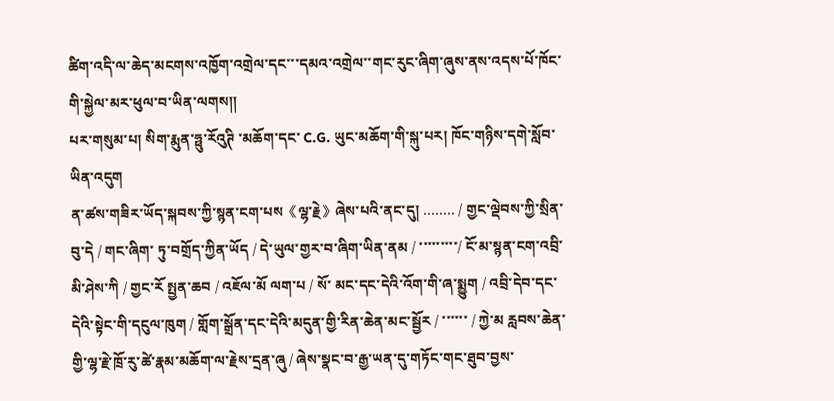ཚིག་འདི་ལ་ཆེད་མངགས་འཁྱོག་འགྲེལ་དང་་་དམའ་འགྲེལ་་གང་རུང་ཞིག་ཞུས་ནས་འདས་པོ་ཁོང་གི་སྐྱེལ་མར་ཕུལ་བ་ཡིན་ལགས།།
པར་གསུམ་པ། སིག་རྨུན་ཧྥུ་རོའུཊི ་མཆོག་དང་ C.G. ཡུང་མཆོག་གི་སྐུ་པར། ཁོང་གཉིས་དགེ་སློབ་ཡིན་འདུག
ན་ཚས་གཟིར་ཡོད་སྐབས་ཀྱི་སྙན་ངག་པས《ལྷ་རྗེ》ཞེས་པའི་ནང་དུ། ........ / གྱང་ལྡེབས་ཀྱི་སྲིན་བུ་དེ / གང་ཞིག་ ཏུ་བགྲོད་ཀྱིན་ཡོད / དེ་ཡུལ་གྱར་བ་ཞིག་ཡིན་ནམ / ་་་་་་་་་/ ངོ་མ་སྙན་ངག་འབྲི་མི་ཤེས་ཀི / གྱང་རོ སྤྱན་ཆབ / འཇོལ་མོ ལག་པ / སོ་ མང་དང་དེའི་འོག་གི་ཞ་སྨྱུག / འབྲི་དེབ་དང་དེའི་སྟེང་གི་དངུལ་ཁུག / གློག་སྒྲོན་དང་དེའི་མདུན་གྱི་རིན་ཆེན་མང་སྦྱོར / ་་་་་་ / ཀྱེ་མ རླབས་ཆེན་གྱི་ལྷ་རྗེ་ཁྲོ་རུ་ཚེ་རྣམ་མཆོག་ལ་རྗེས་དྲན་ཞུ / ཞེས་སྣང་བ་རྒྱ་ཡན་དུ་གཏོང་གང་ཐུབ་བྱས་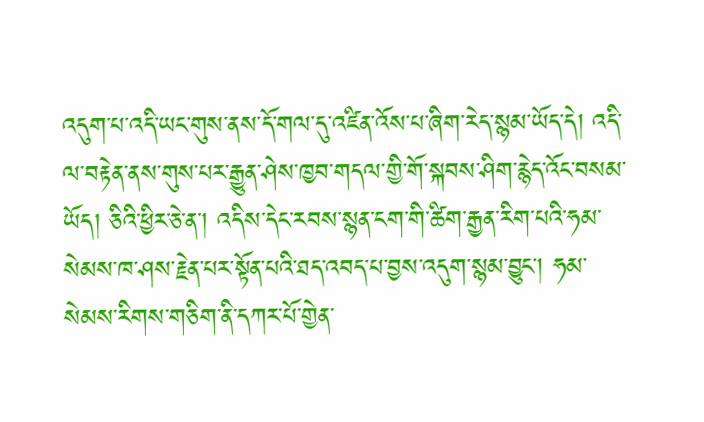འདུག་པ་འདི་ཡང་གུས་ནས་དོ་གལ་དུ་འཛིན་འོས་པ་ཞིག་རེད་སྙམ་ཡོད་དེ། འདི་ལ་བརྟེན་ནས་གུས་པར་རྒྱུན་ཤེས་ཁྱབ་གདལ་གྱི་གོ་སྐབས་ཤིག་རྙེད་འོང་བསམ་ཡོད། ཅིའི་ཕྱིར་ཅེ་ན་། འདིས་དེང་རབས་སྙན་ངག་གི་ཚིག་རྒྱན་རིག་པའི་ཧམ་སེམས་ཁ་ཤས་རྗེན་པར་སྟོན་པའི་ཐད་འབད་པ་བྱས་འདུག་སྙམ་བྱུང་། ཧམ་སེམས་རིགས་གཅིག་ནི་དཀར་པོ་གྱེན་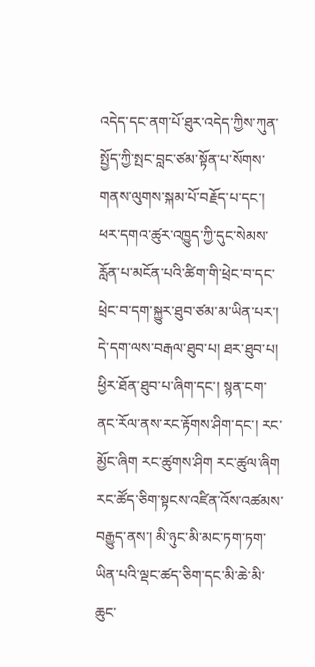འདེད་དང་ནག་པོ་ཐུར་འདེད་ཀྱིས་ཀུན་སྤྱོད་ཀྱི་སྤང་བླང་ཙམ་སྟོན་པ་སོགས་གནས་ལུགས་སྐམ་པོ་བརྗོད་པ་དང་། ཕར་དགའ་ཚུར་འཁྱུད་ཀྱི་དུང་སེམས་རློན་པ་མངོན་པའི་ཚིག་གི་ཕྲེང་བ་དང་ཕྲེང་བ་དག་སྐྱུར་ཐུབ་ཙམ་མ་ཡིན་པར་། དེ་དག་ལས་བརྒལ་ཐུབ་པ། ཐར་ཐུབ་པ། ཕྱིར་ཐོན་ཐུབ་པ་ཞིག་དང་། སྙན་ངག་ནང་རོལ་ནས་རང་རྟོགས་ཤིག་དང་། རང་མྱོང་ཞིག རང་ཚུགས་ཤིག རང་ཚུལ་ཞིག རང་ཚོད་ཅིག་སྟངས་འཛིན་འོས་འཚམས་བརྒྱུད་ནས་། མི་ཉུང་མི་མང་ཏག་ཏག་ཡིན་པའི་ལྡང་ཚད་ཅིག་དང་མི་ཆེ་མི་ཆུང་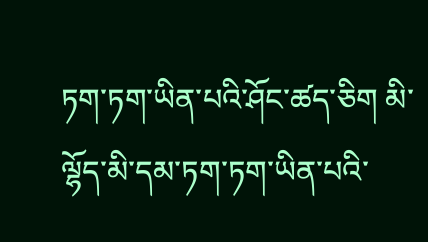ཏག་ཏག་ཡིན་པའི་ཤོང་ཚད་ཅིག མི་ལྷོད་མི་དམ་ཏག་ཏག་ཡིན་པའི་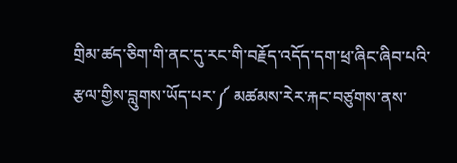གྲིམ་ཚད་ཅིག་གི་ནང་དུ་རང་གི་བརྗོད་འདོད་དག་ཕྲ་ཞིང་ཞིབ་པའི་རྩལ་གྱིས་བླུགས་ཡོད་པར་༼ མཚམས་རེར་རྐང་བཙུགས་ནས་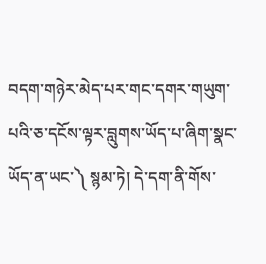བདག་གཉེར་མེད་པར་གང་དགར་གཡུག་པའི་ཅ་དངོས་ལྟར་བླུགས་ཡོད་པ་ཞིག་སྣང་ཡོད་ན་ཡང་༽ སྙམ་ཏེ། དེ་དག་ནི་གོས་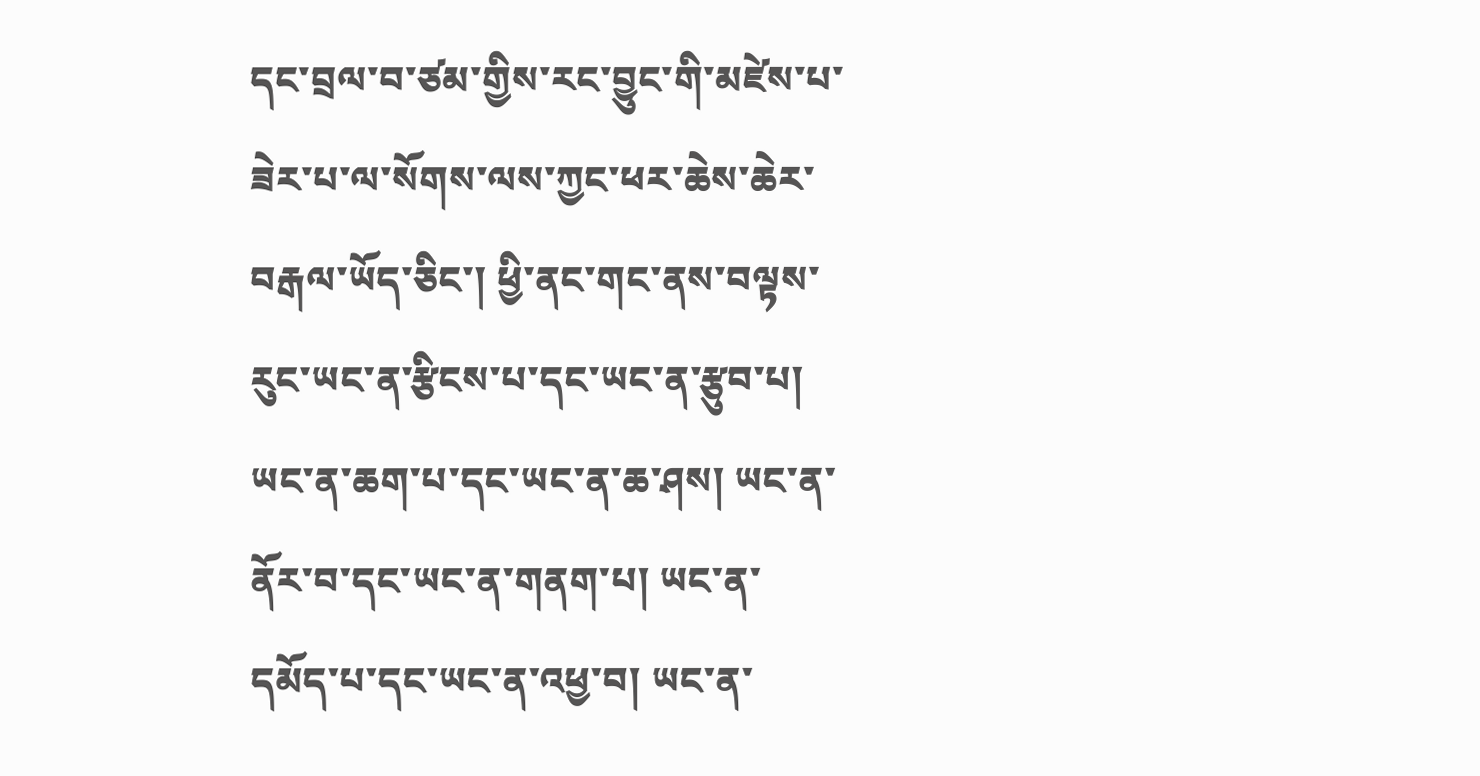དང་བྲལ་བ་ཙམ་གྱིས་རང་བྱུང་གི་མཛེས་པ་ཟེར་པ་ལ་སོགས་ལས་ཀྱང་ཕར་ཆེས་ཆེར་བརྒལ་ཡོད་ཅིང་། ཕྱི་ནང་གང་ནས་བལྟས་རུང་ཡང་ན་རྩིངས་པ་དང་ཡང་ན་རྩུབ་པ། ཡང་ན་ཆག་པ་དང་ཡང་ན་ཆ་ཤས། ཡང་ན་ནོར་བ་དང་ཡང་ན་གནག་པ། ཡང་ན་དམོད་པ་དང་ཡང་ན་འཕྱ་བ། ཡང་ན་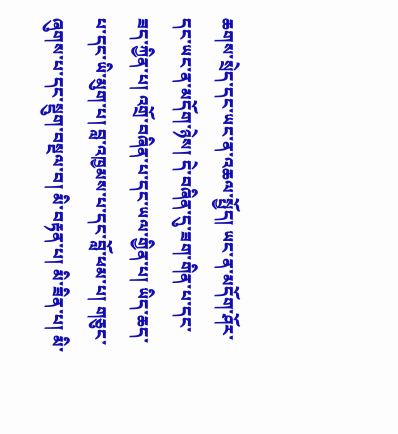ཆགས་སྲེད་དང་ཡང་ན་འཆལ་སྤྱོད། ཡང་ན་མདོག་ཤོར་དང་ཡང་ན་མདོག་ཉེས། དེ་བཞིན་དུ་ཟག་གིན་པ་དང་ཟད་ཀྱིན་པ། འགྲོ་བཞིན་པ་དང་ཡལ་གྱིན་པ། ཡིད་ཆད་པ་དང་ཡི་མུག་པ། བླ་འཁྱམས་པ་དང་བློ་ཕམ་པ། གཅུང་ཞུགས་པ་དང་སྡུག་བསྔལ་བ། མི་བརྟན་པ། མི་ཟིན་པ། མི་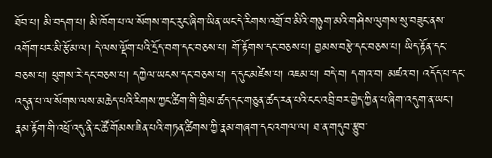ཐོབ་པ། མི་བདག་པ། མི་ཁོག་པ་ལ་སོགས་གང་རུང་ཞིག་ཡིན་ཡང་དེ་རིགས་འགྲོ་བ་མིའི་གཉུག་མའི་གཤིས་ལུགས་སུ་བཟུང་ནས་འགོག་པར་མི་རྩོམ་ལ། དེ་ལས་ལྡོག་པའི་དྲོད་བག་དང་བཅས་པ། གོ་རྟོགས་དང་བཅས་པ། བྱམས་བརྩེ་དང་བཅས་པ། ཡིད་རྟོན་དང་བཅས་པ། ཕུགས་རེ་དང་བཅས་པ། དཀྱེལ་ཡངས་དང་བཅས་པ། ད་དུང་མཛེས་པ། འཇམ་པ། བདེ་བ། དགའ་བ། མཛའ་བ། འདོད་པ་དང་འདུན་པ་ལ་སོགས་ལས་མཆེད་པའི་རིགས་ཀྱང་ཚིག་གི་གྲིམ་ཚད་དང་གཅུན་ཚད་རན་པའི་ངང་འབྲི་བར་བྱེད་ཀྱིན་པ་ཞིག་འདུག་ན་ཡང་། རྣམ་རྟོག་གི་འཕྲོ་འདུ་ནི་ང་ཚོ་གོམས་ཟིན་པའི་གཏན་ཚིགས་ཀྱི་རྣམ་གཞག་དང་འགལ་ལ། ཐ་ན་གདུབ་རྩུབ་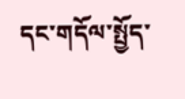དང་གདོལ་སྤྱོད་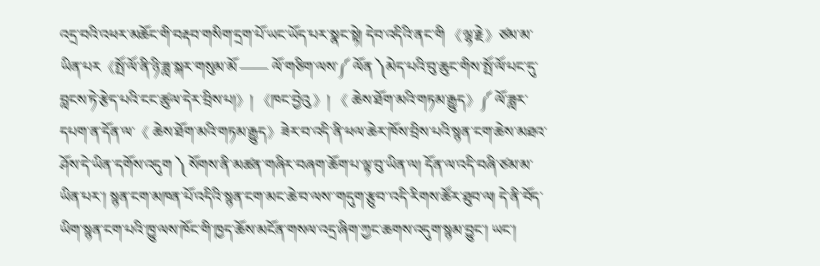འདྲ་བའི་འཕར་མཆོང་གི་བརྡབ་གསིག་དྲག་པོ་ཡང་ཡོད་པར་སྣང་སྟེ། དེབ་འདིའི་ནང་གི 《ལྷ་རྗེ》ཙམ་མ་ཡིན་པར《སྤོ་ལོ་ནི་ཉི་ཟླ་སྐར་གསུམ་མོ —— ལོ་གཅིག་ལས་༼ ལོན ༽མེད་པའི་བུ་ཆུང་གིས་སྤོ་ལོ་པང་དུ་བླངས་ཏེ་རྩེད་པའི་ངང་ཚུལ་དེར་བྲིས་པ།》། 《ཁང་བྱེའུ》། 《 ཆེས་ཐོག་མའི་གཏམ་རྒྱུད》༼ ལོ་ཟླར་དཔག་ན་དོན་ལ་《 ཆེས་ཐོག་མའི་གཏམ་རྒྱུད》ཟེར་བ་འདི་ནི་ཕལ་ཆེར་ཁོས་བྲིས་པའི་སྙན་ངག་ཆེས་མཐའ་ཤོས་དེ་ཡིན་དགོས་འདུག ༽ སོགས་ནི་མཚན་གཞིར་བཞག་ཆོག་པ་ལྟ་བུ་ཡིན་ལ། དོན་ལ་འདི་བཞི་ཙམ་མ་ཡིན་པར་། སྙན་ངག་མཁན་པོ་འདིའི་སྙན་ངག་མང་ཆེ་བ་ལས་་གདུག་རྩུབ་་འདི་རིགས་ཚོར་ཐུབ་ལ། དེ་ནི་བོད་ཡིག་སྙན་ངག་པའི་ཁྱུ་ལས་ཁོང་གི་ཁྱད་ཆོས་མངོན་གསལ་འདྲ་ཞིག་ཀྱང་ཆགས་འདུག་སྙམ་བྱུང་། ཡང་།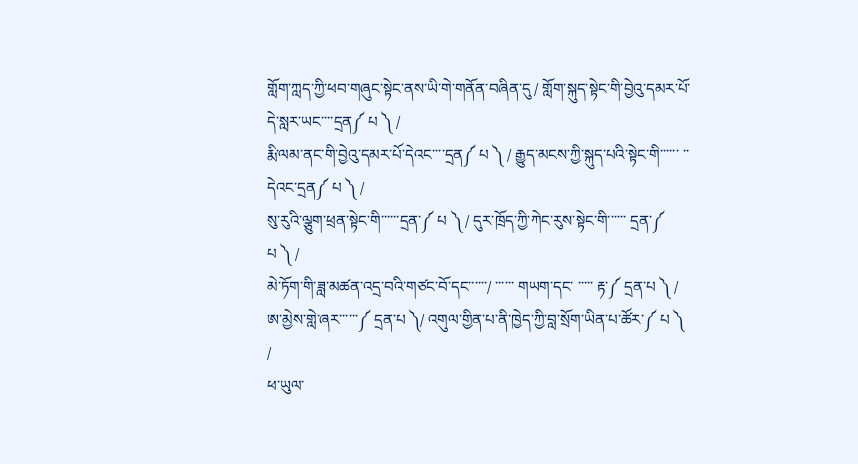གློག་ཀླད་ཀྱི་ཕབ་གཞུང་སྟེང་ནས་ཡི་གེ་གནོན་བཞིན་དུ / གློག་སྐུད་སྟེང་གི་བྱེའུ་དམར་པོ་དེ་སླར་ཡང་་་་དྲན༼ པ ༽ /
རྨི་ལམ་ནང་གི་བྱེའུ་དམར་པོ་དེའང་་་་དྲན༼ པ ༽ / རྒྱུད་མངས་ཀྱི་སྐུད་པའི་སྟེང་གི་་་་་་ ་་དེའང་དྲན༼ པ ༽ /
སུ་རུའི་ལྕུག་ཕྲན་སྟེང་གི་་་་་་དྲན་༼ པ ༽ / དུར་ཁྲོད་ཀྱི་ཀེང་རུས་སྟེང་གི་་་་་་ དྲན་༼ པ ༽ /
མེ་ཏོག་གི་ཟླ་མཚན་འདྲ་བའི་གཙང་བོ་དང་་་་་་/ ་་་་་་ གཡག་དང་ ་་་་་ རྟ་༼ དྲན་པ ༽ /
ཨ་མྱེས་གླེ་ཞར་་་་་་༼ དྲན་པ ༽/ འགུལ་གྱིན་པ་ནི་ཁྱེད་ཀྱི་བླ་སྲོག་ཡིན་པ་ཚོར་༼ པ ༽ /
ཕ་ཡུལ་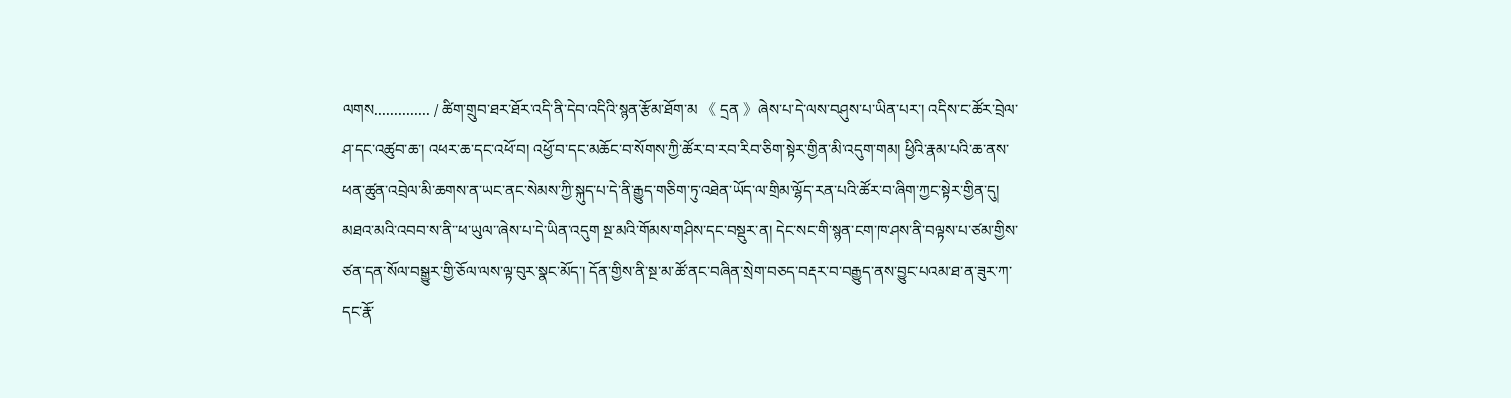ལགས.............. / ཚིག་གྲུབ་ཐར་ཐོར་འདི་ནི་དེབ་འདིའི་སྙན་རྩོམ་ཐོག་མ 《 དྲན 》ཞེས་པ་དེ་ལས་བཤུས་པ་ཡིན་པར་། འདིས་ང་ཚོར་བྲེལ་ཤ་དང་འཚུབ་ཆ་། འཕར་ཆ་དང་འཕོ་བ། འཕྱོ་བ་དང་མཆོང་བ་སོགས་ཀྱི་ཚོར་བ་རབ་རིབ་ཅིག་སྟེར་གྱིན་མི་འདུག་གམ། ཕྱིའི་རྣམ་པའི་ཆ་ནས་ཕན་ཚུན་འབྲེལ་མི་ཆགས་ན་ཡང་ནང་སེམས་ཀྱི་སྐུད་པ་དེ་ནི་རྒྱུད་གཅིག་ཏུ་འཐེན་ཡོད་ལ་གྲིམ་ལྷོད་རན་པའི་ཚོར་བ་ཞིག་ཀྱང་སྟེར་གྱིན་དུ། མཐའ་མའི་འབབ་ས་ནི་་ཕ་ཡུལ་་ཞེས་པ་དེ་ཡིན་འདུག སྔ་མའི་གོམས་གཤིས་དང་བསྡུར་ན། དེང་སང་གི་སྙན་ངག་ཁ་ཤས་ནི་བལྟས་པ་ཙམ་གྱིས་ཙན་དན་སོལ་བསྒྱུར་གྱི་ཅོལ་ལས་ལྟ་བུར་སྣང་མོད་། དོན་གྱིས་ནི་སྔ་མ་ཚོ་ནང་བཞིན་སྲེག་བཅད་བརྡར་བ་བརྒྱུད་ནས་བྱུང་པའམ་ཐ་ན་ཟུར་ཀ་དང་རྣོ་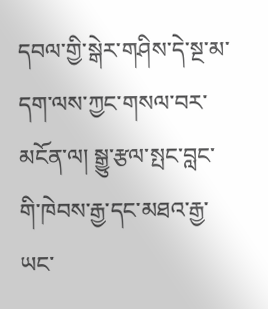དབལ་གྱི་སྒེར་གཤིས་དེ་སྔ་མ་དག་ལས་ཀྱང་གསལ་བར་མངོན་ལ། སྒྱུ་རྩལ་སྤང་བླང་གི་ཁེབས་རྒྱ་དང་མཐའ་རྒྱ་ཡང་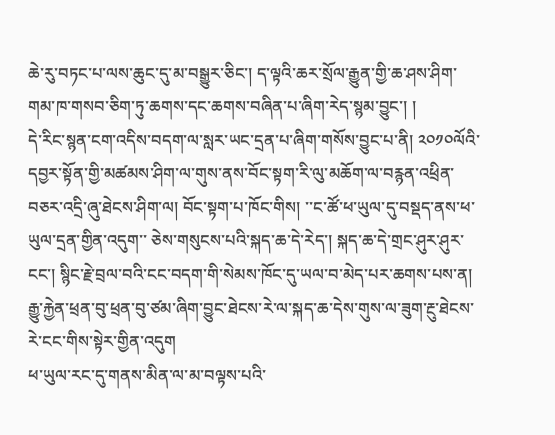ཆེ་རུ་བཏང་པ་ལས་ཆུང་དུ་མ་བསྒྱུར་ཅིང་། ད་ལྟའི་ཆར་སྲོལ་རྒྱུན་གྱི་ཆ་ཤས་ཤིག་གམ་ཁ་གསབ་ཅིག་ཏུ་ཆགས་དང་ཆགས་བཞིན་པ་ཞིག་རེད་སྙམ་བྱུང་། །
དེ་རིང་སྙན་ངག་འདིས་བདག་ལ་སླར་ཡང་དྲན་པ་ཞིག་གསོས་བྱུང་པ་ནི། ༢༠༡༠ལོའི་དབྱར་སྟོན་གྱི་མཚམས་ཤིག་ལ་གུས་ནས་བོང་སྟག་རི་ལུ་མཆོག་ལ་བརྙན་འཕྲིན་བཅར་འདྲི་ཞུ་ཐེངས་ཤིག་ལ། བོང་སྟག་པ་ཁོང་གིས། ་་ང་ཚོ་ཕ་ཡུལ་དུ་བསྡད་ནས་ཕ་ཡུལ་དྲན་གྱིན་འདུག་་ ཅེས་གསུངས་པའི་སྐད་ཆ་དེ་རེད་། སྐད་ཆ་དེ་གྲང་ཤུར་ཤུར་ངང་། སྙིང་རྗེ་བྲལ་བའི་ངང་བདག་གི་སེམས་ཁོང་དུ་ཡལ་བ་མེད་པར་ཆགས་པས་ན། རྒྱུ་རྐྱེན་ཕྲན་བུ་ཕྲན་བུ་ཙམ་ཞིག་བྱུང་ཐེངས་རེ་ལ་སྐད་ཆ་དེས་གུས་ལ་ཟུག་རྔུ་ཐེངས་རེ་ངང་གིས་སྟེར་གྱིན་འདུག
ཕ་ཡུལ་རང་དུ་གནས་མིན་ལ་མ་བལྟས་པའི་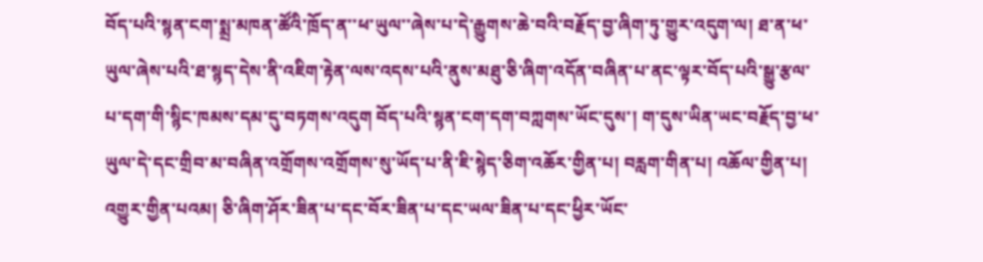བོད་པའི་སྙན་ངག་སྨྲ་མཁན་ཚོའི་ཁྲོད་ན་་ཕ་ཡུལ་་ཞེས་པ་དེ་རྒྱུགས་ཆེ་བའི་བརྗོད་བྱ་ཞིག་ཏུ་གྱུར་འདུག་ལ། ཐ་ན་ཕ་ཡུལ་ཞེས་པའི་ཐ་སྙད་དེས་ནི་འཇིག་རྟེན་ལས་འདས་པའི་ནུས་མཐུ་ཅི་ཞིག་འདོན་བཞིན་པ་ནང་ལྟར་བོད་པའི་སྒྱུ་རྩལ་པ་དག་གི་སྙིང་ཁམས་དམ་དུ་བཏགས་འདུག བོད་པའི་སྙན་ངག་དག་བཀླགས་ཡོང་དུས་། ག་དུས་ཡིན་ཡང་བརྗོད་བྱ་ཕ་ཡུལ་དེ་དང་གྲིབ་མ་བཞིན་འགྲོགས་འགྲོགས་སུ་ཡོད་པ་ནི་ཇི་སྙེད་ཅིག་འཆོར་གྱིན་པ། བརླག་གིན་པ། འཆོལ་གྱིན་པ། འགྱུར་གྱིན་པའམ། ཅི་ཞིག་ཤོར་ཟིན་པ་དང་བོར་ཟིན་པ་དང་ཡལ་ཟིན་པ་དང་ཕྱིར་ཡོང་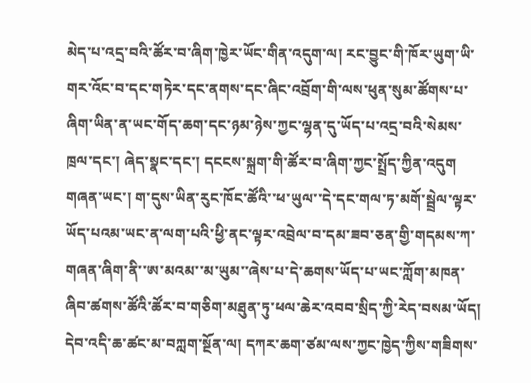མེད་པ་འདྲ་བའི་ཚོར་བ་ཞིག་ཁྱེར་ཡོང་གིན་འདུག་ལ། རང་བྱུང་གི་ཁོར་ཡུག་ཡི་གར་འོང་བ་དང་གཏེར་དང་ནགས་དང་ཞིང་འབྲོག་གི་ལས་ཕུན་སུམ་ཚོགས་པ་ཞིག་ཡིན་ན་ཡང་གོད་ཆག་དང་ཉམ་ཉེས་ཀྱང་ལྷན་དུ་ཡོད་པ་འདྲ་བའི་སེམས་ཁྲལ་དང་། ཞེད་སྣང་དང་། དངངས་སྐྲག་གི་ཚོར་བ་ཞིག་ཀྱང་སྤྲོད་ཀྱིན་འདུག
གཞན་ཡང་། ག་དུས་ཡིན་རུང་ཁོང་ཚོའི་་ཕ་ཡུལ་་དེ་དང་གལ་ཏ་མགོ་སྦྲེལ་ལྟར་ཡོད་པའམ་ཡང་ན་ལག་པའི་ཕྱི་ནང་ལྟར་འབྲེལ་བ་དམ་ཟབ་ཅན་གྱི་གདམས་ཀ་གཞན་ཞིག་ནི་་ཨ་མའམ་་མ་ཡུམ་་ཞེས་པ་དེ་ཆགས་ཡོད་པ་ཡང་ཀློག་མཁན་ཞིབ་ཚགས་ཚོའི་ཚོར་བ་གཅིག་མཐུན་ཏུ་ཕལ་ཆེར་འབབ་སྲིད་ཀྱི་རེད་བསམ་ཡོད། དེབ་འདི་ཆ་ཚང་མ་བཀླག་སྔོན་ལ། དཀར་ཆག་ཙམ་ལས་ཀྱང་ཁྱེད་ཀྱིས་གཟིགས་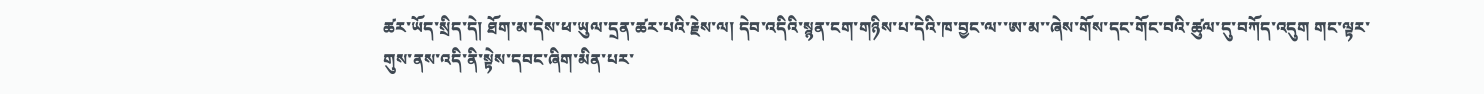ཚར་ཡོད་སྲིད་དེ། ཐོག་མ་དེས་ཕ་ཡུལ་དྲན་ཚར་པའི་རྗེས་ལ། དེབ་འདིའི་སྙན་ངག་གཉིས་པ་དེའི་ཁ་བྱང་ལ་་ཨ་མ་་ཞེས་གོས་དང་གོང་བའི་ཚུལ་དུ་བཀོད་འདུག གང་ལྟར་གུས་ནས་འདི་ནི་སྟེས་དབང་ཞིག་མིན་པར་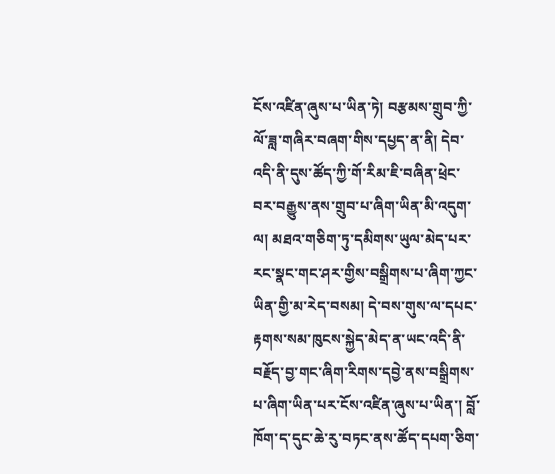ངོས་འཛིན་ཞུས་པ་ཡིན་ཏེ། བརྩམས་གྲུབ་ཀྱི་ལོ་ཟླ་གཞིར་བཞག་གིས་དཔྱད་ན་ནི། དེབ་འདི་ནི་དུས་ཚོད་ཀྱི་གོ་རིམ་ཇི་བཞིན་ཕྲེང་བར་བརྒྱུས་ནས་གྲུབ་པ་ཞིག་ཡིན་མི་འདུག་ལ། མཐའ་གཅིག་ཏུ་དམིགས་ཡུལ་མེད་པར་རང་སྣང་གང་ཤར་གྱིས་བསྒྲིགས་པ་ཞིག་ཀྱང་ཡིན་གྱི་མ་རེད་བསམ། དེ་བས་གུས་ལ་དཔང་རྟགས་སམ་ཁུངས་སྐྱེད་མེད་ན་ཡང་འདི་ནི་བརྗོད་བྱ་གང་ཞིག་རིགས་དབྱེ་ནས་བསྒྲིགས་པ་ཞིག་ཡིན་པར་ངོས་འཛིན་ཞུས་པ་ཡིན་། བློ་ཁོག་ད་དུང་ཆེ་རུ་བཏང་ནས་ཚོད་དཔག་ཅིག་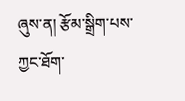ཞུས་ན། རྩོམ་སྒྲིག་པས་ཀྱང་ཐོག་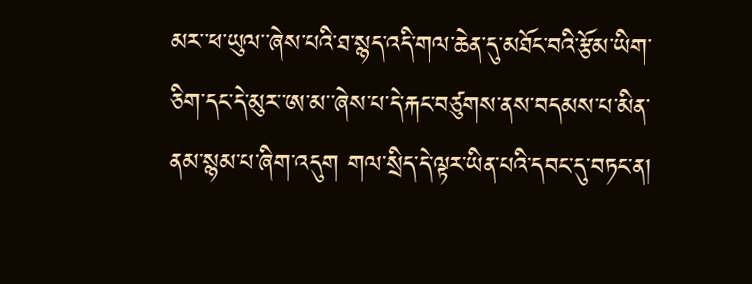མར་་ཕ་ཡུལ་་ཞེས་པའི་ཐ་སྙད་འདི་གལ་ཆེན་དུ་མཐོང་བའི་རྩོམ་ཡིག་ཅིག་དང་དེ་མུར་་ཨ་མ་་ཞེས་པ་དེ་རྐང་བཙུགས་ནས་བདམས་པ་མིན་ནམ་སྙམ་པ་ཞིག་འདུག གལ་སྲིད་དེ་ལྟར་ཡིན་པའི་དབང་དུ་བཏང་ན།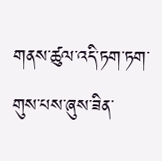གནས་ཚུལ་འདི་ཏག་ཏག་གུས་པས་ཞུས་ཟིན་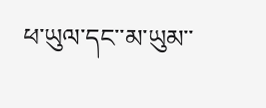ཕ་ཡུལ་དང་་མ་ཡུམ་་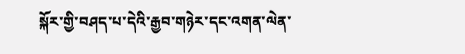སྐོར་གྱི་བཤད་པ་དེའི་རྒྱབ་གཉེར་དང་འགན་ལེན་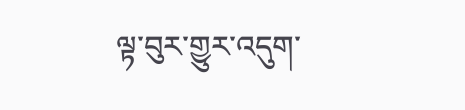ལྟ་བུར་གྱུར་འདུག་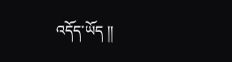འདོད་ཡོད །།